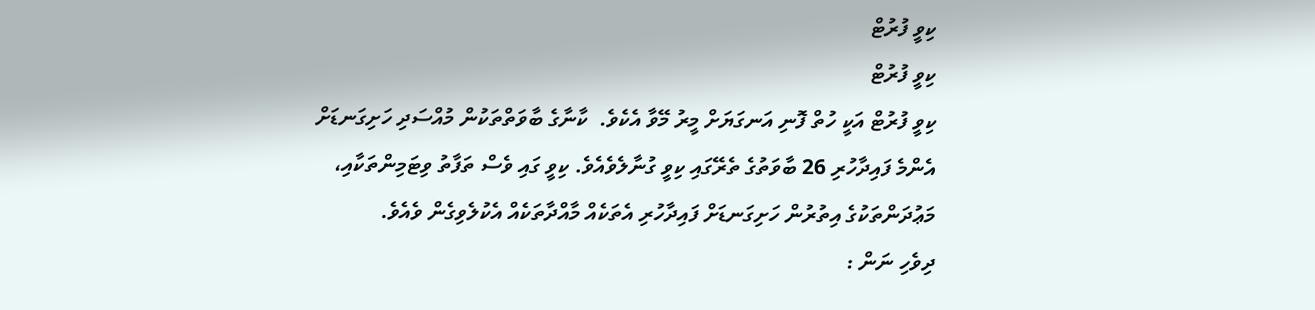ކިވީ ފުރުޓް
ކިވީ ފުރުޓް
ކިވީ ފުރުޓް އަކީ ހުތް ފޮނި އަނގަޔަށް މީރު މޭވާ އެކެވެ.  ކާނާގެ ބާވަތްތަކުން މުއްސަދި ހަށިގަނޑަށް އެންމެ ފައިދާހުރި 26 ބާވަތުގެ ތެރޭގައި ކިވީ ގުނާލެވެއެވެ. ކިވީ ގައި ވެސް ތަފާތު ވިޓަމިންތަކާއި، މަޢުދަންތަކުގެ އިތުރުން ހަށިގަނޑަށް ފައިދާހުރި އެތަކެއް މާއްދާތަކެއް އެކުލެވިގެން ވެއެވެ.
ދިވެހި ނަން :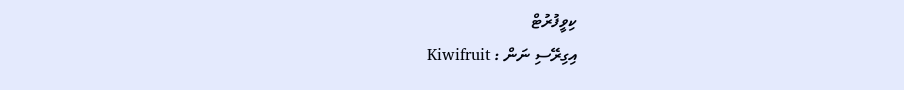ކިވީފުރުޓް
އިގިރޭސި ނަން : Kiwifruit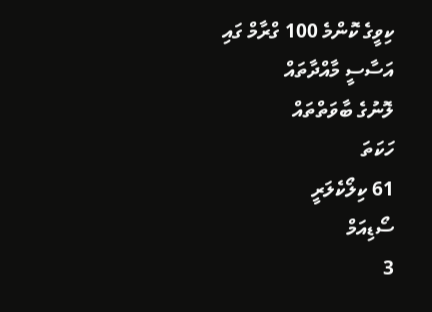ކިވީގެ ކޮންމެ 100 ގްރާމް ގައި
އަސާސީ މާއްދާތައް
ލޮނުގެ ބާވަތްތައް
ހަކަތަ
61 ކިލޯކެލަރީ
ސޯޑިއަމް
3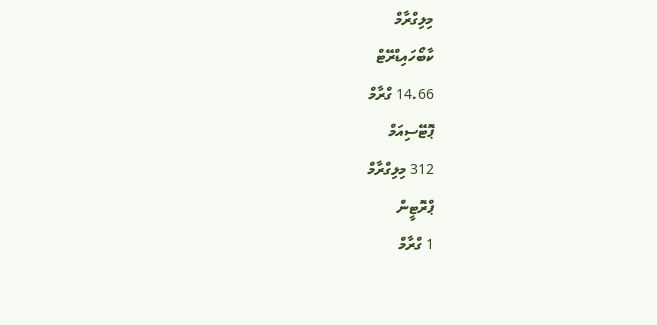މިލިގްރާމް
ކާބޯހައިޑްރޭޓް
14.66 ގްރާމް
ޕޮޓޭސިއަމް
312 މިލިގްރާމް
ޕްރޮޓީން
1 ގްރާމް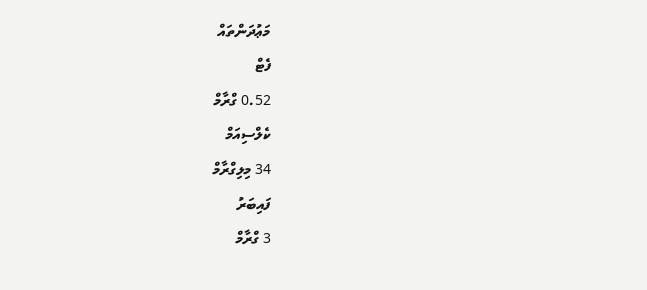މަޢުދަންތައް
ފެޓް
0.52 ގްރާމް
ކެލްސިއަމް
34 މިލިގްރާމް
ފައިބަރު
3 ގްރާމް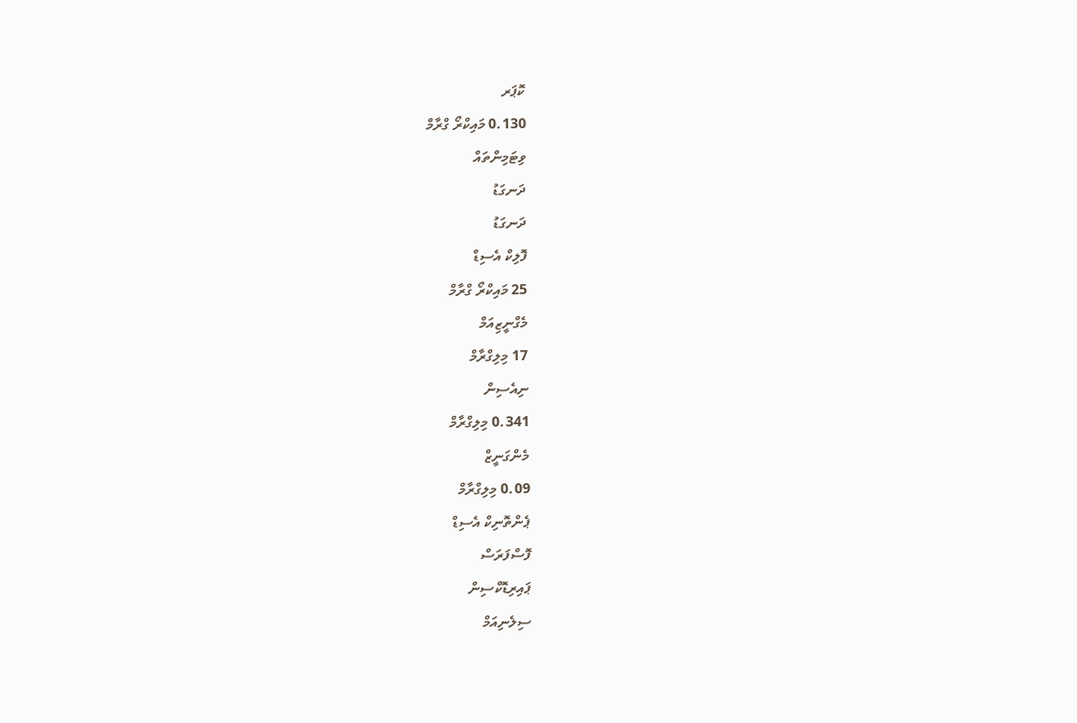ކޮޕަރ
0.130 މައިކްރޯ ގްރާމް
ވިޓަމިންތައް
ދަނގަޑު
ދަނގަޑު
ފޮލިކް އެސިޑް
25 މައިކްރޯ ގްރާމް
މެގްނީޒިއަމް
17 މިލިގްރާމް
ނިއެސިން
0.341 މިލިގްރާމް
މެންގަނީޒް
0.09 މިލިގްރާމް
ޕެންތޮނިކް އެސިޑް
ފޮސްފަރަސް
ޕައިރިޑޮކްސިން
ސިލެނިއަމް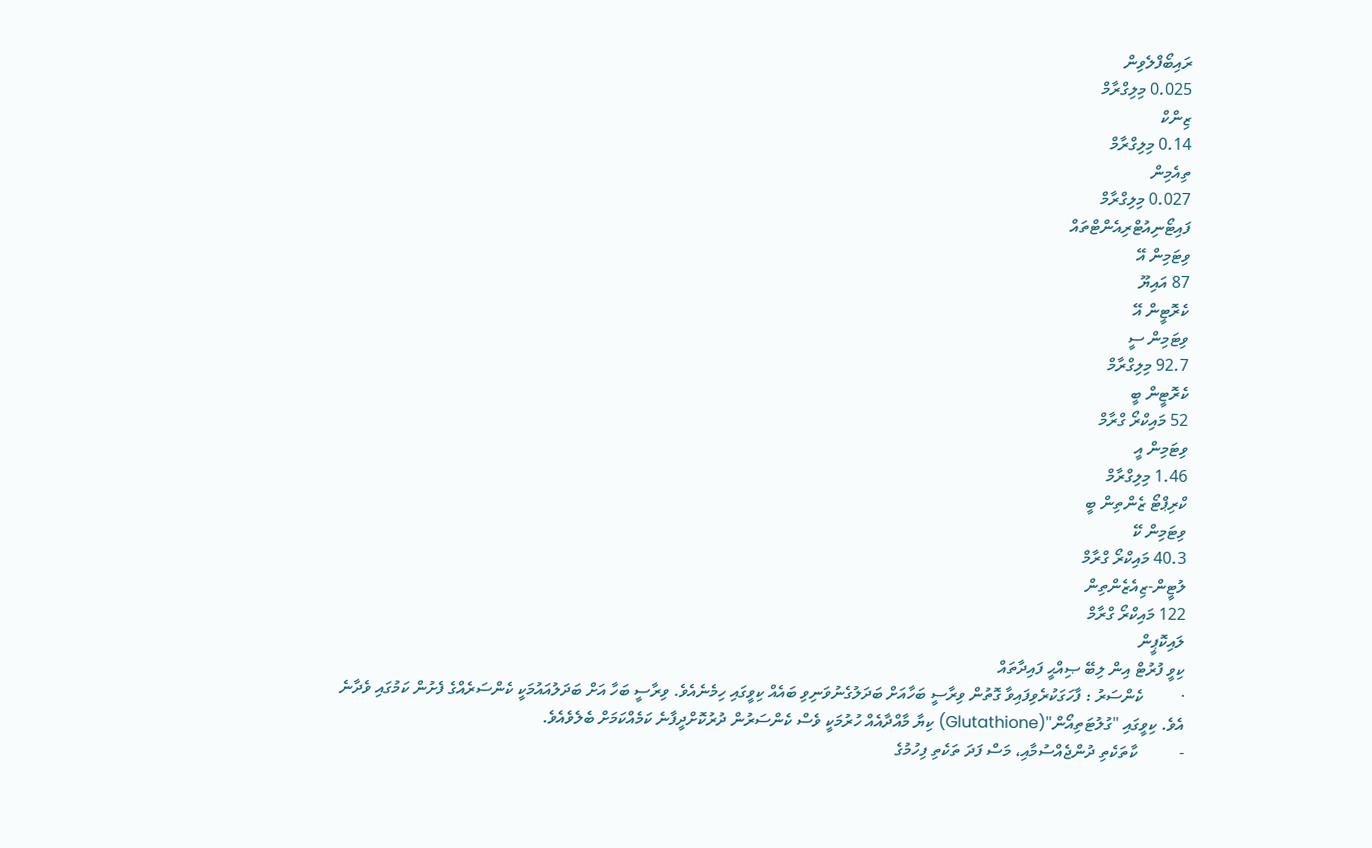ރައިބޯފްލެވިން
0.025 މިލިގްރާމް
ޒިންކް
0.14 މިލިގްރާމް
ތިއެމިން
0.027 މިލިގްރާމް
ފައިޓޯނިއުޓްރިއެންޓްތައް
ވިޓަމިން އޭ
87 އައިޔޫ
ކެރޮޓީން އޭ
ވިޓަމިން ސީ
92.7 މިލިގްރާމް
ކެރޮޓީން ބީ
52 މައިކްރޯ ގްރާމް
ވިޓަމިން އީ
1.46 މިލިގްރާމް
ކްރިޕްޓޯ ޒެންތިން ބީ
ވިޓަމިން ކޭ
40.3 މައިކްރޯ ގްރާމް
ލުޓީން-ޒިއެޒެންތިން
122 މައިކްރޯ ގްރާމް
ލައިކޮޕީން
ކިވީ ފުރުޓް އިން ލިބޭ ޞިއްޙީ ފައިދާތައް
·         ކެންސަރު : ފާހަގަކުރެވިފައިވާ ގޮތުން ވިރާސީ ބަހާއަށް ބަދަލުގެނުވަނިވި ބައެއް ކިވީގައި ހިމެނެއެވެ. ވިރާސީ ބަހާ އަށް ބަދަލުއައުމަކީ ކެންސަރެއްގެ ފެށުން ކަމުގައި ވެދާނެ އެވެ. ކިވީގައި "ގުލުޓަތިއޯން"(Glutathione) ކިޔާ މާއްދާއެއް ހުރުމަކީ ވެސް ކެންސަރުން ދުރުކޮށްދީފާނެ ކަމެއްކަމަށް ބެލެވެއެވެ.
-          ކާތަކެތި ދުންޖެއްސުމާއި، މަސް ފަދަ ތަކެތި ފިހުމުގެ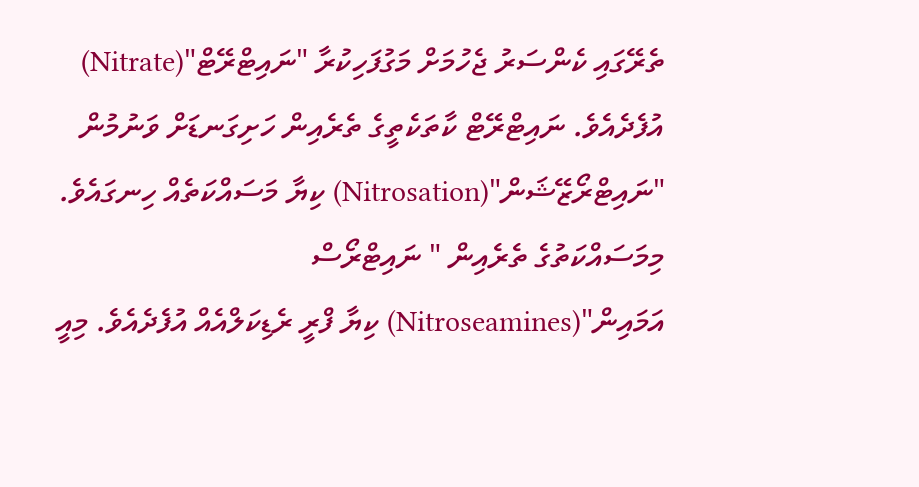ތެރޭގައި ކެންސަރު ޖެހުމަށް މަގުފަހިކުރާ "ނައިޓްރޭޓް"(Nitrate) އުފެދެއެވެ. ނައިޓްރޭޓް ކާތަކެތީގެ ތެރެއިން ހަށިގަނޑަށް ވަނުމުން "ނައިޓްރޯޒޭޝަން"(Nitrosation) ކިޔާ މަސައްކަތެއް ހިނގައެވެ. މިމަސައްކަތުގެ ތެރެއިން " ނައިޓްރޯސް އަމައިން"(Nitroseamines) ކިޔާ ފްރީ ރެޑިކަލްއެއް އުފެދެއެވެ. މިއީ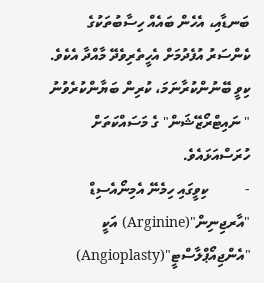ބަނޑާއި، އެހެން ބައެއް ހިސާބުތަކުގެ ކެންސަރު އުފެދުމަށް އެހީތެރިވެދޭ މާއްދާ އެކެވެ. ކިވީ ބޭނުންކުރާނަމަ، ކުރިން ބަޔާންކުރެވުނު " ނައިޓްރޯޒޭޝަން" ގެ މަސައްކަތަށް ހުރަސްއަޅައެވެ.
-          ކިވީގައި ހިމެނޭ އެމިނޯއެސިޑް "އާރޖިނިން"(Arginine) އަކީ "އެންޖިއޯޕްލާސްޓީ"(Angioplasty)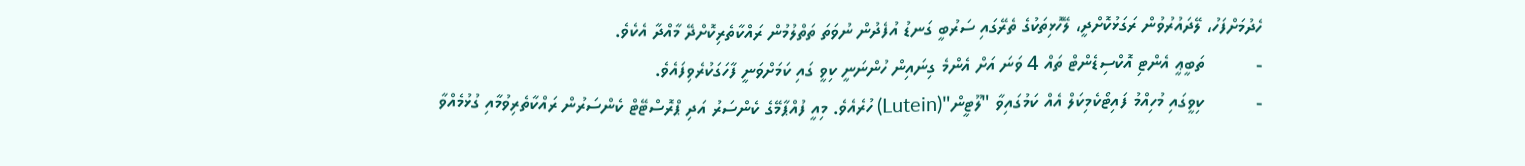ހެދުމަށްފަހު، ލޭދައުރުވުން ރަގަޅުކޮށްދީ، ލޭހޮޅިތަކުގެ ތެރޭގައި ސަރުބީ ގަނޑު އުފެދުން ނުވަތަ ތަތްލުމުން ރައްކާތެރިކޮށްދޭ މާއްދާ އެކެވެ.
-          ތަބީޢީ އެންޓި އޮކްސިޑެންޓް ތައް 4 ވަނަ އަށް އެންމެ ގިނައިން ހުންނަނީ ކިވީ ގައި ކަމަށްވަނީ ފާހަގަކުރެވިފައެވެ.
-          ކިވީގައި މުހިއްމު ފައިޓޯކެމިކަލް އެއް ކަމުގައިވާ "ލޫޓީން"(Lutein) ހުރެއެވެ. މިއީ ފުއްޕާމޭގެ ކެންސަރު އަދި ޕްރޮސްޓޭޓް ކެންސަރުން ރައްކާތެރިވުމާއި ގުޅުމެއްވާ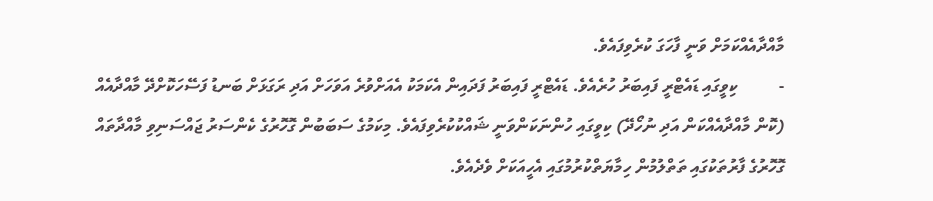މާއްދާއެއްކަމަށް ވަނީ ފާހަގަ ކުރެވިފައެވެ.
-          ކިވީގައި ޑައެޓްރީ ފައިބަރު ހުރެއެވެ. ޑައެޓްރީ ފައިބަރު ފަދައިން އެކަމަކު އެއަށްވުރެ އަވަހަށް އަދި ރަގަޅަށް ބަނޑު ފަސޭހަކޮށްދޭ މާއްދާއެއް (ކޮން މާއްދާއެއްކަން އަދި ނުހޯދޭ) ކިވީގައި ހުންނަކަންވަނީ ޝައްކުކުރެވިފައެވެ. މިކަމުގެ ސަބަބުން ގޮހޮރުގެ ކެންސަރު ޖައްސަނިވި މާއްދާތައް ގޮހޮރުގެ ފާރުތަކުގައި ތަތްލުމުން ހިމާޔަތްކުރުމުގައި އެހީއަކަށް ވެދެއެވެ.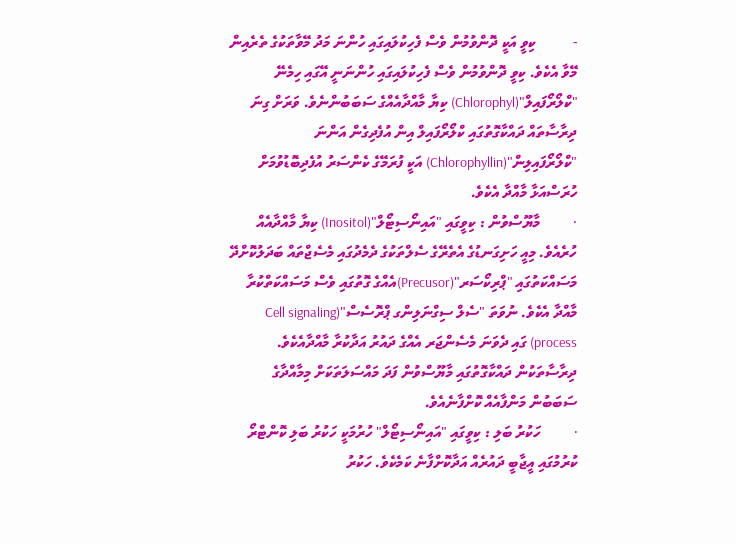-          ކިވީ އަކީ ދޮންވުމުން ވެސް ފެހިކުލައިގައި ހުންނަ މަދު މޭވާތަކުގެ ތެރެއިން މޭވާ އެކެވެ. ކިވީ ދޮންވުމުން ވެސް ފެހިކުލައިގައި ހުންނަނީ އޭގައި ހިމެނޭ "ކްލޯރޯފައިލް"(Chlorophyl) ކިޔާ މާއްދާއެއްގެ ސަބަބުންނެވެ. ވަރަށް ގިނަ ދިރާސާތައް ދައްކާގޮތުގައި ކްލޯރޯފައިލް އިން އުފެދިގެން އަންނަ "ކްލޯރޯފައިލިން"(Chlorophyllin) އަކީ ފުރަމޭގެ ކެންސަރު އުފެދިބޮޑުވުމަށް ހުރަސްއަޅާ މާއްދާ އެކެވެ.
·         މާޔޫސްވުން : ކިވީގައި "އައިނޯސިޓޯލް"(Inositol) ކިޔާ މާއްދާއެއް ހުރެއެވެ. މިއީ ހަށިގަނޑުގެ އެތެރޭގެ ސެލްތަކުގެ ދެމެދުގައި މެސެޖްތައް ބަދަލުކޮށްދޭ މަސައްކަތުގައި "ޕްރިކޯސަރ"(Precusor)އެއްގެ ގޮތުގައި ވެސް މަސައްކަތްކުރާ މާއްދާ އެކެވެ. ނުވަތަ "ސެލް ސިގްނަލިންގ ޕްރޮސެސް"(Cell signaling process) ގައި ދެވަނަ މެސެންޖަރ އެއްގެ ދައުރު އަދާކުރާ މާއްދާއެކެވެ. ދިރާސާތަކުން ދައްކާގޮތުގައި މާޔޫސްވުން ފަދަ މައްސަލަތަކަށް މިމާއްދާގެ ސަބަބުން މަންފާއެއް ކޮށްފާނެއެވެ.
·         ހަކުރު ބަލި : ކިވީގައި "އައިނޯސިޓޯލް" ހުރުމަކީ ހަކުރު ބަލި ކޮންޓްރޯ ކުރުމުގައި އީޖާބީ ދައުރެއް އަދާކޮށްފާނެ ކަމެކެވެ. ހަކުރު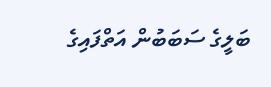ބަލީގެ ސަބަބުން އަތްފައިގެ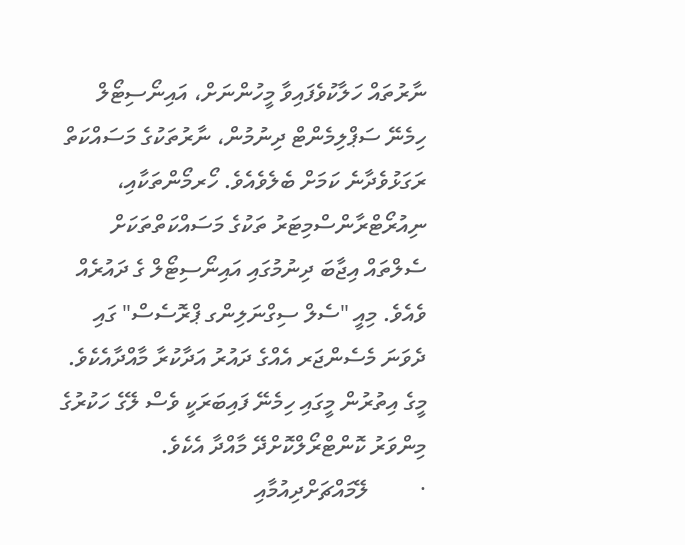ނާރުތައް ހަލާކުވެފައިވާ މީހުންނަށް، އައިނޯސިޓޯލް ހިމެނޭ ސަޕްލިމެންޓް ދިނުމުން، ނާރުތަކުގެ މަސައްކަތް ރަގަޅުވެދާނެ ކަމަށް ބެލެވެއެވެ. ހޯރމޯންތަކާއި، ނިއުރޯޓްރާންސްމިޓަރު ތަކުގެ މަސައްކަތްތަކަށް ސެލްތައް އިޖާބަ ދިނުމުގައި އައިނޯސިޓޯލް ގެ ދައުރެއް ވެއެވެ. މިއީ "ސެލް ސިގްނަލިންގ ޕްރޮސެސް" ގައި ދެވަނަ މެސެންޖަރ އެއްގެ ދައުރު އަދާކުރާ މާއްދާއެކެވެ. މީގެ އިތުރުން މީގައި ހިމެނޭ ފައިބަރަކީ ވެސް ލޭގެ ހަކުރުގެ މިންވަރު ކޮންޓްރޯލްކޮށްދޭ މާއްދާ އެކެވެ.
·         ލޭމައްޗަށްދިއުމާއި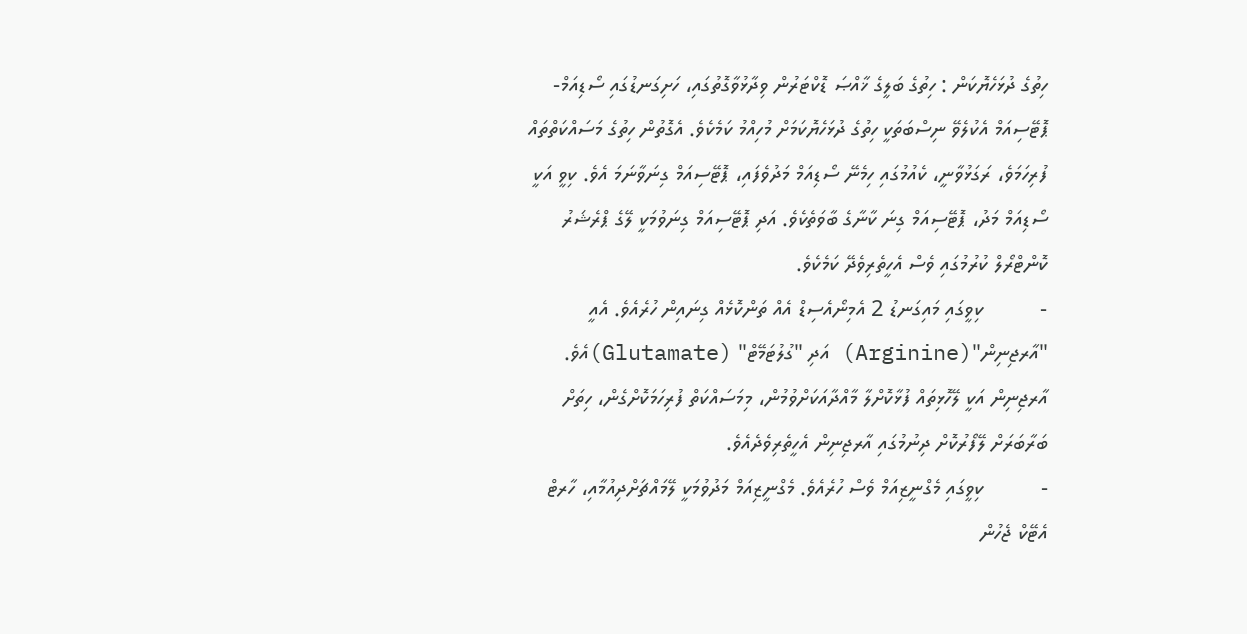ހިތުގެ ދުޅަހެޔޮކަން : ހިތުގެ ބަލީގެ ޚާއްޞަ ޑޮކްޓަރުން ވިދާޅުވާގޮތުގައި، ހަށިގަނޑުގައި ސޯޑިއަމް-ޕޮޓޭސިއަމް އެކުލެވޭ ނިސްބަތަކީ ހިތުގެ ދުޅަހެޔޮކަމަށް މުހިއްމު ކަމެކެވެ. އެގޮތުން ހިތުގެ މަސައްކަތްތައް ފުރިހަމަވެ، ރަގަޅުވާނީ، ކެއުމުގައި ހިމެނޭ ސޯޑިއަމް މަދުވެފައި، ޕޮޓޭސިއަމް ގިނަވާނަމަ އެވެ. ކިވީ އަކީ ސޯޑިއަމް މަދު، ޕޮޓޭސިއަމް ގިނަ ކާނާގެ ބާވަތެކެވެ. އަދި ޕޮޓޭސިއަމް ގިނަވުމަކީ ލޭގެ ޕްރެޝަރު ކޮންޓްރޯލް ކުރުމުގައި ވެސް އެހީތެރިވެދޭ ކަމެކެވެ.
-          ކިވީގައި މައިގަނޑު 2 އެމިނޯއެސިޑް އެއް ތަންކޮޅެއް ގިނައިން ހުރެއެވެ. އެއީ "އާރޖިނިން"(Arginine) އަދި "ގުލުޓަމޭޓް" (Glutamate)އެވެ. އާރޖިނިން އަކީ ލޭހޮޅިތައް ފުޅާކޮށްލާ މާއްދާއަކަށްވުމުން، މިމަސައްކަތް ފުރިހަމަކޮށްގެން، ހިތަށް ބަރާބަރަށް ލޭފޯރުކޮށް ދިނުމުގައި އާރޖިނިން އެހީތެރިވެދެއެވެ.
-          ކިވީގައި މެގްނީޒިއަމް ވެސް ހުރެއެވެ. މެގްނީޒިއަމް މަދުވުމަކީ ލޭމައްޗަށްދިއުމާއި، ހާރޓް އެޓޭކް ޖެހުން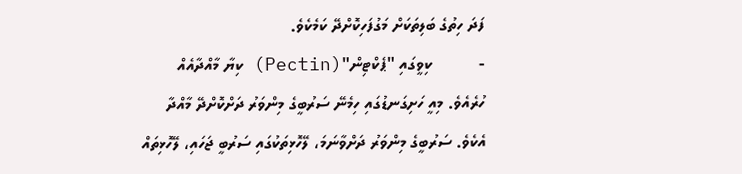ފަދަ ހިތުގެ ބަލިތަކަށް މަގުފަހިކޮށްދޭ ކަމެކެވެ.
-          ކިވީގައި "ޕެކްޓިން"(Pectin) ކިޔާ މާއްދާއެއް ހުރެއެވެ. މިއީ ހަށިގަނޑުގައި ހިމެނޭ ސަރުބީގެ މިންވަރު ދަށްކޮށްދޭ މާއްދާ އެކެވެ. ސަރުބީގެ މިންވަރު ދަށްވާނަމަ، ލޭހޮޅިތަކުގައި ސަރުބީ ޖަހައި، ލޭހޮޅިތައް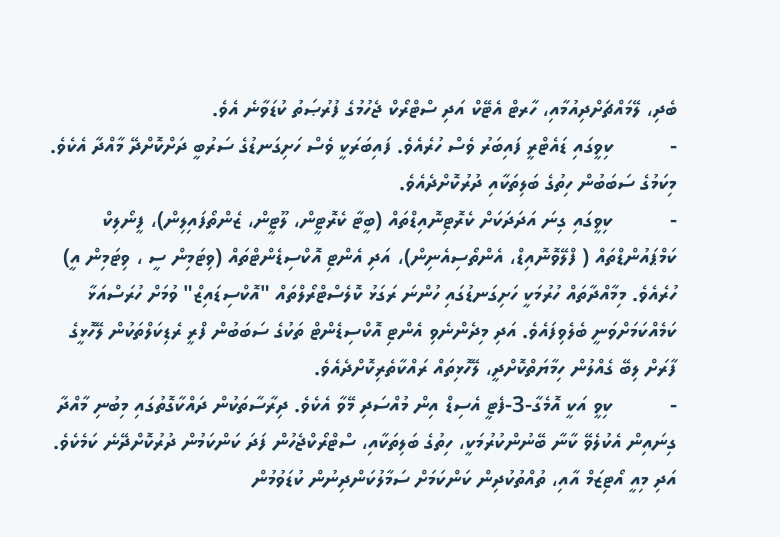ބެދި، ލޭމައްޗަށްދިއުމާއި، ހާރޓް އެޓޭކް އަދި ސްޓްރޯކް ޖެހުމުގެ ފުރުޞަތު ކުޑަވާނެ އެވެ.
-          ކިވީގައި ޑައެޓްރީ ފައިބަރު ވެސް ހުރެއެވެ. ފައިބަރަކީ ވެސް ހަށިގަނޑުގެ ސަރުބީ ދަށްކޮށްދޭ މާއްދާ އެކެވެ. މިކަމުގެ ސަބަބުން ހިތުގެ ބަލިތަކާއި ދުރުކޮށްދެއެވެ.
-          ކިވީގައި ގިނަ އަދަދަކަށް ކެރޮޓިނޮއިޑްތައް (ބީޓާ ކެރޮޓީން، ލޫޓީން، ޒެންތޯފައިލިން)، ފީނޯލިކް ކަމްޕައުންޑްތައް ( ފްލޭވޮނޮއިޑް، އެންތޯސިއެނިން)، އަދި އެންޓި އޮކްސިޑެންޓްތައް (ވިޓަމިން ސީ ، ވިޓަމިން އީ) ހުރެއެވެ. މިމާއްދާތައް ހުރުމަކީ ހަށިގަނޑުގައި ހުންނަ ރަގަޅު ކޮލެސްޓްރޯލްތައް "އޮކްސިޑައިޒް" ވުމަށް ހުރަސްއަޅާ ކަމެއްކަމަށްވަނީ ބެލެވިފައެވެ. އަދި މިދެންނެވި އެންޓި އޮކްސިޑެންޓް ތަކުގެ ސަބަބުން ފްރީ ރެޑިކަލްތަކުން ލޭހޮޅީގެ ފާރަށް ލިބޭ ގެއްލުން ހިމާޔަތްކޮށްދީ، ލޭހޮޅިތައް ރައްކާތެރިކޮށްދެއެވެ.
-          ކިވީ އަކީ އޮމެގާ-3-ފެޓީ އެސިޑް އިން މުއްސަދި މޭވާ އެކެވެ. ދިރާސާތަކުން ދައްކާގޮތުގައި މިބުނި މާއްދާ ގިނައިން އެކުލެވޭ ކާނާ ބޭނުންކުރުމަކީ، ހިތުގެ ބަލިތަކާއި، ސްޓްރޯކްޖެހުން ފަދަ ކަންކަމުން ދުރުކޮށްދޭނެ ކަމެކެވެ. އަދި މިއީ އޯޓިޒަމް އާއި، ތުއްތުކުދިން ކަންކަމަށް ސަމާލުކަންދިނުން ކުޑަވުމުން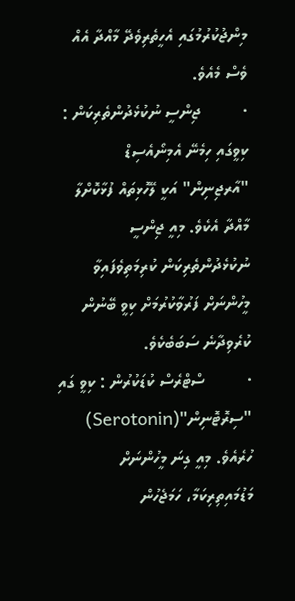މިންޖުކުރުމުގައި އެހީތެރިވެދޭ މާއްދާ އެއް ވެސް މެއެވެ.
·         ޖިންސީ ނުކުޅެދުންތެރިކަން : ކިވީގައި ހިމެނޭ އެމިނޯއެސިޑް "އާރޖިނިން" އަކީ ލޭހޮޅިތައް ފުޅާކޮށްލާ މާއްދާ އެކެވެ. މިއީ ޖިންސީ ނުކުޅެދުންތެރިކަން ކުރިމަތިވެފައިވާ މީހުންނަށް ފަރުވާކުރުމަށް ކިވީ ބޭނުން ކުރެވިދާނެ ސަބަބެކެވެ.
·         ސްޓްރެސް ކުޑަކުރުން : ކިވީ ގައި "ސިރޮޓޮނިން"(Serotonin) ހުރެއެވެ. މިއީ ގިނަ މީހުންނަށް މަޑުމައިތިރިކަމާ، ހަމަޖެހުން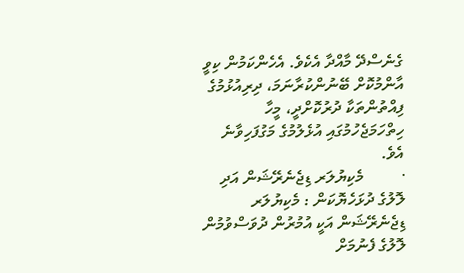ގެނެސްދޭ މާއްދާ އެކެވެ. އެހެންކަމުން ކިވީ އާންމުކޮށް ބޭނުންކުރާނަމަ، ދިރިއުޅުމުގެ ފިއްތުންތަކާ ދުރުކޮށްދީ، މީހާ ހިތްހަމަޖެހުމުގައި އުޅެލުމުގެ މަގުފަހިވާނެ އެވެ.
·         މެކިޔުލަރ ޑިޖެނެރޭޝަން އަދި ލޮލުގެ ދުޅަހެޔޮކަން : މެކިޔުލަރ ޑިޖެނެރޭޝަން އަކީ އުމުރުން ދުވަސްވުމުން ލޮލުގެ ފެނުމަށް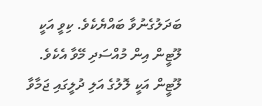ބަދަލުގެނުވާ ބައްޔެކެވެ. ކިވީ އަކީ ލޫޓީން އިން މުއްސަދި މޭވާ އެކެވެ. ލޫޓީން އަކީ ލޮލުގެ އަލި ދުލީގައި ޖަމާވާ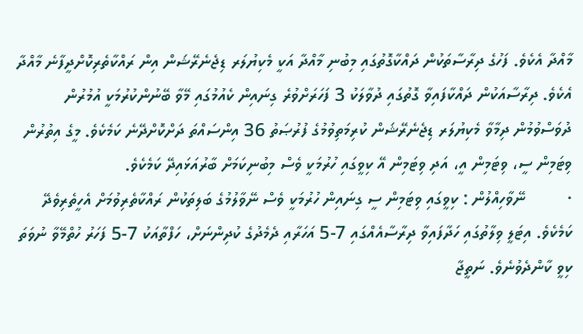މާއްދާ އެކެވެ. ފަހުގެ ދިރާސާތަކުން ދައްކާގޮތުގައި މިބުނި މާއްދާ އަކީ މެކިޔުލަރ ޑިޖެނެރޭޝަން އިން ރައްކާތެރިކޮށްދީފާނެ މާއްދާ އެކެވެ. ދިރާސާއަކުން ދައްކާފައިވާ ގޮތުގައި ދުވާލަކު 3 ފަހަރަށްވުރެ ގިނައިން ކެއުމުގައި މޭވާ ބޭނުންކުރުމަކީ އުމުރުން ދުވަސްވުމުން ދިމާވާ މެކިޔުލަރ ޑިޖެނެރޭޝަން ކުރިމަތިވުމުގެ ފުރުޞަތު 36 އިންސައްތަ ދަށްކޮށްދޭނެ ކަމެކެވެ. މީގެ އިތުރުން ވިޓަމިން ސީ، ވިޓަމިން އީ، އަދި ވިޓަމިން އޭ ކިވީގައި ހުރުމަކީ ވެސް މިބުނިކަމަށް ބާރުއަޅައިދޭ ކަމެކެވެ.
·         ނޭވާހިއްލުން : ކިވީގައި ވިޓަމިން ސީ ގިނައިން ހުރުމަކީ ވެސް ނޭވާލުމުގެ ބަލިތަކުން ރައްކާތެރިވުމަށް އެހީތެރިވެދޭ ކަމެކެވެ. އިޓަލީ ވިލާތުގައި ހަދާފައިވާ ދިރާސާއެއްގައި 7-5 އަހަރާއި ދެމެދުގެ ކުދިންނަށް، ހަފްތާއަކު 7-5 ފަހަރު ހުތްމޭވާ ނުވަތަ ކިވީ ކާންދެވުނެވެ. ނަތީޖާ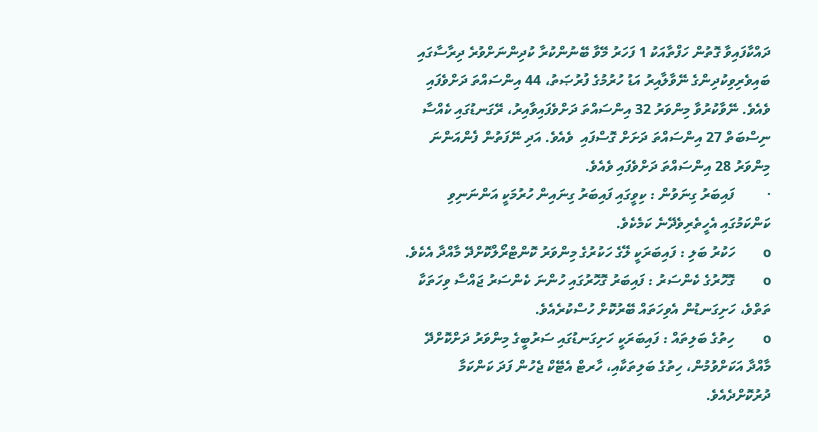ދައްކާފައިވާ ގޮތުން ހަފްތާއަކު 1 ފަހަރު މޭވާ ބޭނުންކުރާ ކުދިންނަށްވުރެ ދިރާސާގައި ބައިވެރިވިކުދިންގެ ނޭވާލާއިރު އަޑު ހުރުމުގެ ފުރުޞަތު، 44 އިންސައްތަ ދަށްވެފައި ވެއެވެ. ނޭވާކުރުވާ މިންވަރު 32 އިންސައްތަ ދަށްވެފައިވާއިރު، ރޭގަނޑުގައި ކެއްސާ ނިސްބަތް 27 އިންސައްތަ ދަށަށް ގޮސްފައި  ވެއެވެ. އަދި ނޭފަތުން ފެންއަންނަ މިންވަރު 28 އިންސައްތަ ދަށްވެފައި ވެއެވެ.
·         ފައިބަރު ގިނަވުން : ކިވީގައި ފައިބަރު ގިނައިން ހުރުމަކީ އަންނަނިވި ކަންކަމުގައި އެހީތެރިވެދޭނެ ކަމެކެވެ.
o       ހަކުރު ބަލި : ފައިބަރަކީ ލޭގެ ހަކުރުގެ މިންވަރު ކޮންޓްރޯލްކޮށްދޭ މާއްދާ އެކެވެ.
o       ގޮހޮރުގެ ކެންސަރު : ފައިބަރު ގޮހޮރުގައި ހުންނަ ކެންސަރު ޖައްސާ ވިހަތަކާ ތަތްވެ، ހަށިގަނޑުން އެވިހަތައް ބޭރުކޮށް ހުސްކުރެއެވެ.
o       ހިތުގެ ބަލިތައް : ފައިބަރަކީ ހަށިގަނޑުގައި ސަރުބީގެ މިންވަރު ދަށްކޮށްދޭ މާއްދާ އަކަށްވުމުން، ހިތުގެ ބަލިތަކާއި، ހާރޓް އެޓޭކް ޖެހުން ފަދަ ކަންކަމާ ދުރުކޮށްދެއެވެ.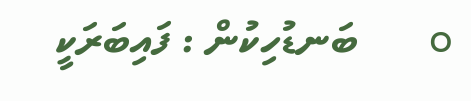o       ބަނޑުހިކުން : ފައިބަރަކީ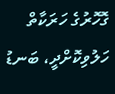ގޮހޮރުގެ ހަރަކާތް ހަލުވިކޮށްދީ، ބަނޑު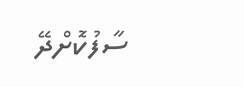ސާފުކޮށްދޭ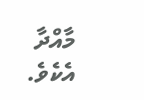މާއްދާ އެކެވެ.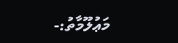މަޢުލޫމާތު:-